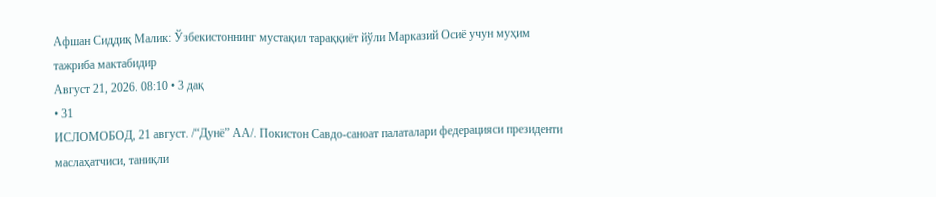Афшан Сиддиқ Малик: Ўзбекистоннинг мустақил тараққиёт йўли Марказий Осиё учун муҳим тажриба мактабидир
Август 21, 2026. 08:10 • 3 дақ
• 31
ИСЛОМОБОД, 21 август. /“Дунё” АА/. Покистон Савдо-саноат палаталари федерацияси президенти маслаҳатчиси, таниқли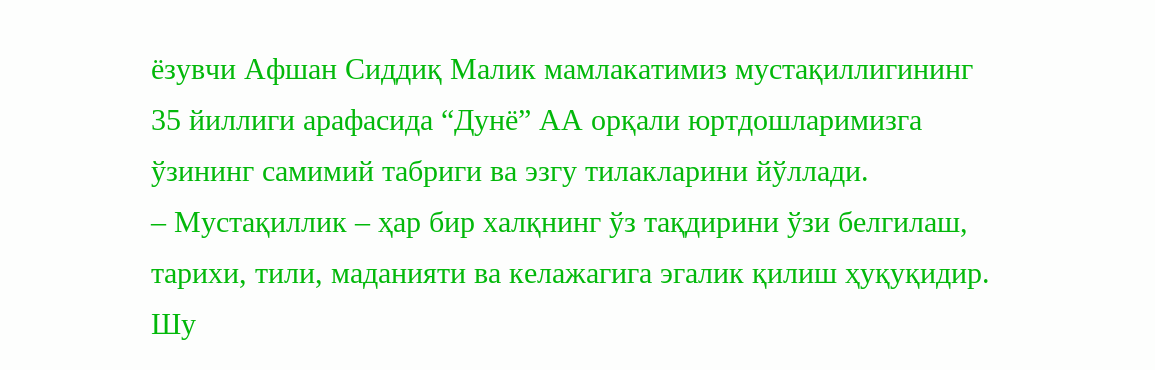ёзувчи Афшан Сиддиқ Малик мамлакатимиз мустақиллигининг 35 йиллиги арафасида “Дунё” АА орқали юртдошларимизга ўзининг самимий табриги ва эзгу тилакларини йўллади.
– Мустақиллик – ҳар бир халқнинг ўз тақдирини ўзи белгилаш, тарихи, тили, маданияти ва келажагига эгалик қилиш ҳуқуқидир. Шу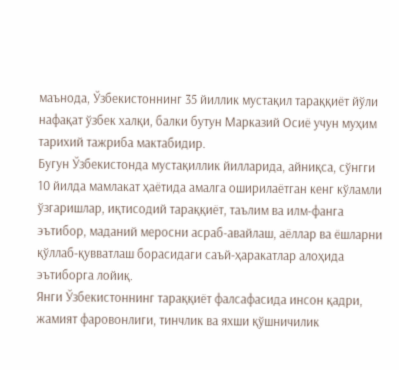маънода, Ўзбекистоннинг 35 йиллик мустақил тараққиёт йўли нафақат ўзбек халқи, балки бутун Марказий Осиё учун муҳим тарихий тажриба мактабидир.
Бугун Ўзбекистонда мустақиллик йилларида, айниқса, сўнгги 10 йилда мамлакат ҳаётида амалга оширилаётган кенг кўламли ўзгаришлар, иқтисодий тараққиёт, таълим ва илм-фанга эътибор, маданий меросни асраб-авайлаш, аёллар ва ёшларни қўллаб-қувватлаш борасидаги саъй-ҳаракатлар алоҳида эътиборга лойиқ.
Янги Ўзбекистоннинг тараққиёт фалсафасида инсон қадри, жамият фаровонлиги, тинчлик ва яхши қўшничилик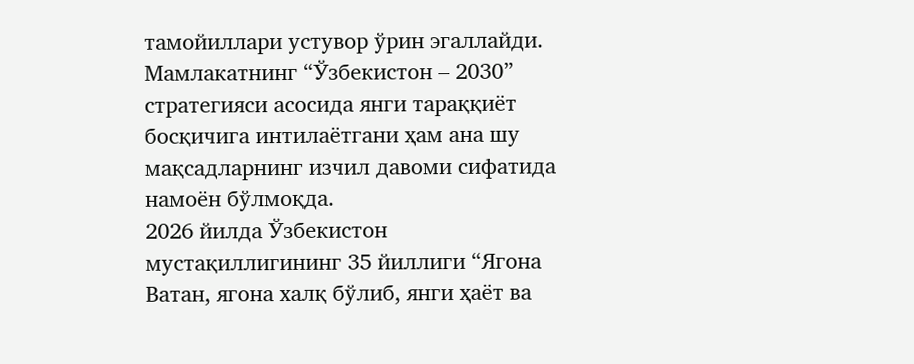тамойиллари устувор ўрин эгаллайди. Мамлакатнинг “Ўзбекистон – 2030” стратегияси асосида янги тараққиёт босқичига интилаётгани ҳам ана шу мақсадларнинг изчил давоми сифатида намоён бўлмоқда.
2026 йилда Ўзбекистон мустақиллигининг 35 йиллиги “Ягона Ватан, ягона халқ бўлиб, янги ҳаёт ва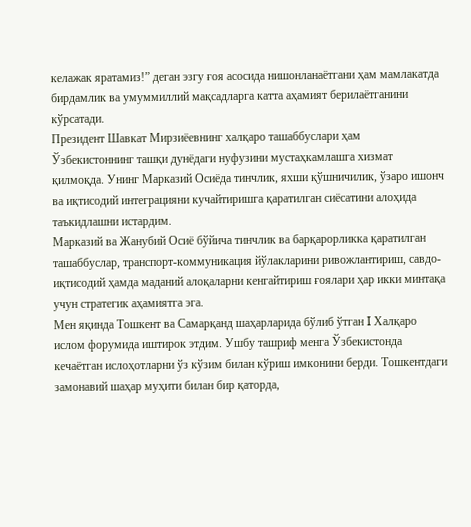келажак яратамиз!” деган эзгу ғоя асосида нишонланаётгани ҳам мамлакатда бирдамлик ва умуммиллий мақсадларга катта аҳамият берилаётганини кўрсатади.
Президент Шавкат Мирзиёевнинг халқаро ташаббуслари ҳам Ўзбекистоннинг ташқи дунёдаги нуфузини мустаҳкамлашга хизмат қилмоқда. Унинг Марказий Осиёда тинчлик, яхши қўшничилик, ўзаро ишонч ва иқтисодий интеграцияни кучайтиришга қаратилган сиёсатини алоҳида таъкидлашни истардим.
Марказий ва Жанубий Осиё бўйича тинчлик ва барқарорликка қаратилган ташаббуслар, транспорт-коммуникация йўлакларини ривожлантириш, савдо-иқтисодий ҳамда маданий алоқаларни кенгайтириш ғоялари ҳар икки минтақа учун стратегик аҳамиятга эга.
Мен яқинда Тошкент ва Самарқанд шаҳарларида бўлиб ўтган I Халқаро ислом форумида иштирок этдим. Ушбу ташриф менга Ўзбекистонда кечаётган ислоҳотларни ўз кўзим билан кўриш имконини берди. Тошкентдаги замонавий шаҳар муҳити билан бир қаторда,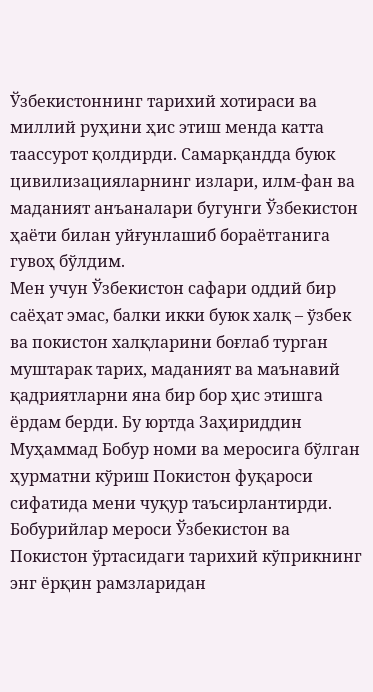Ўзбекистоннинг тарихий хотираси ва миллий руҳини ҳис этиш менда катта таассурот қолдирди. Самарқандда буюк цивилизацияларнинг излари, илм-фан ва маданият анъаналари бугунги Ўзбекистон ҳаёти билан уйғунлашиб бораётганига гувоҳ бўлдим.
Мен учун Ўзбекистон сафари оддий бир саёҳат эмас, балки икки буюк халқ – ўзбек ва покистон халқларини боғлаб турган муштарак тарих, маданият ва маънавий қадриятларни яна бир бор ҳис этишга ёрдам берди. Бу юртда Заҳириддин Муҳаммад Бобур номи ва меросига бўлган ҳурматни кўриш Покистон фуқароси сифатида мени чуқур таъсирлантирди. Бобурийлар мероси Ўзбекистон ва Покистон ўртасидаги тарихий кўприкнинг энг ёрқин рамзларидан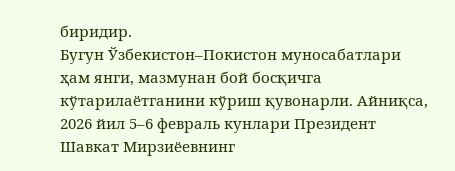биридир.
Бугун Ўзбекистон–Покистон муносабатлари ҳам янги, мазмунан бой босқичга кўтарилаётганини кўриш қувонарли. Айниқса, 2026 йил 5–6 февраль кунлари Президент Шавкат Мирзиёевнинг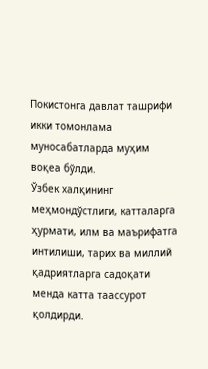Покистонга давлат ташрифи икки томонлама муносабатларда муҳим воқеа бўлди.
Ўзбек халқининг меҳмондўстлиги, катталарга ҳурмати, илм ва маърифатга интилиши, тарих ва миллий қадриятларга садоқати менда катта таассурот қолдирди.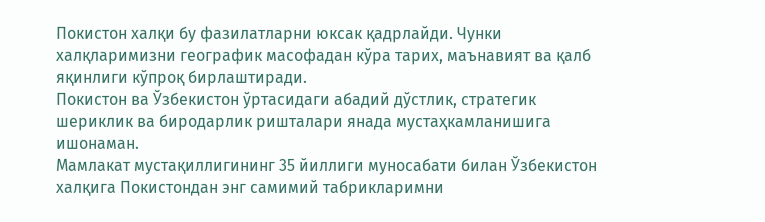Покистон халқи бу фазилатларни юксак қадрлайди. Чунки халқларимизни географик масофадан кўра тарих, маънавият ва қалб яқинлиги кўпроқ бирлаштиради.
Покистон ва Ўзбекистон ўртасидаги абадий дўстлик, стратегик шериклик ва биродарлик ришталари янада мустаҳкамланишига ишонаман.
Мамлакат мустақиллигининг 35 йиллиги муносабати билан Ўзбекистон халқига Покистондан энг самимий табрикларимни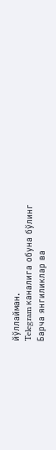йўллайман.
Telegram каналига обуна бўлинг
Барча янгиликлар ва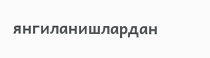янгиланишлардан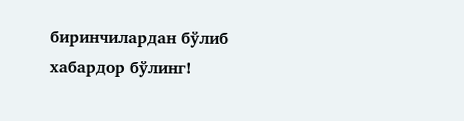биринчилардан бўлиб хабардор бўлинг!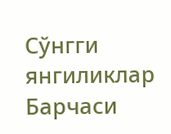Сўнгги янгиликлар
Барчаси